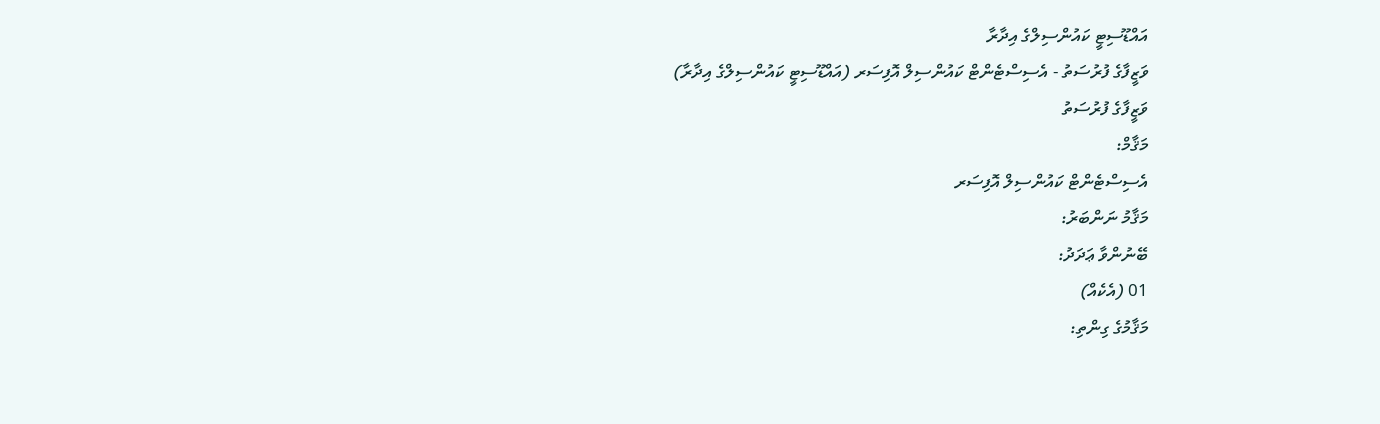އައްޑޫސިޓީ ކައުންސިލްގެ އިދާރާ
ވަޒީފާގެ ފުރުސަތު - އެސިސްޓެންޓް ކައުންސިލް އޮފިސަރ (އައްޑޫސިޓީ ކައުންސިލްގެ އިދާރާ)
ވަޒީފާގެ ފުރުސަތު
މަޤާމް:
އެސިސްޓެންޓް ކައުންސިލް އޮފިސަރ
މަޤާމު ނަންބަރު:
ބޭނުންވާ ޢަދަދު:
01 (އެކެއް)
މަޤާމުގެ ގިންތި: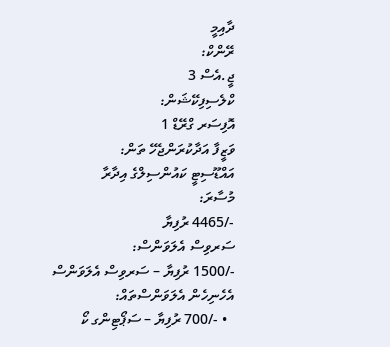ދާއިމީ
ރޭންކް:
ޖީ.އެސް 3
ކްލެސިފިކޭޝަން:
އޮފިސަރ ގްރޭޑް 1
ވަޒީފާ އަދާކުރަންޖެހޭ ތަން:
އައްޑޫސިޓީ ކައުންސިލްގެ އިދާރާ
މުސާރަ:
-/4465 ރުފިޔާ
ސަރވިސް އެލަވަންސް:
-/1500 ރުފިޔާ – ސަރވިސް އެލަވަންސް
އެހެނިހެން އެލަވަންސްތައް:
  • -/700 ރުފިޔާ – ސަޕޯޓިންގ ކޯ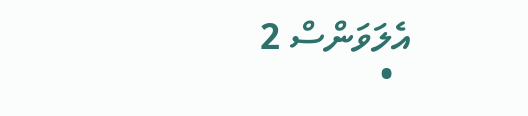އެލަވަންސް 2
  •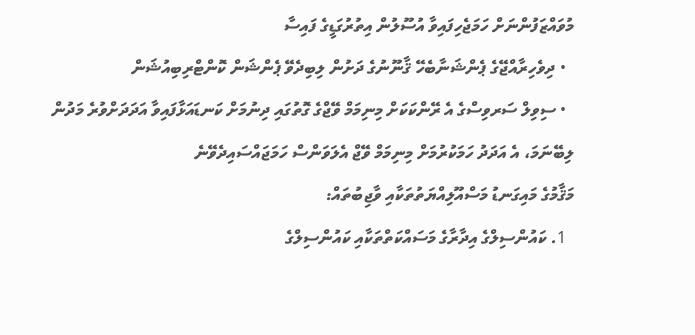މުވައްޒަފުންނަށް ހަމަޖެހިފައިވާ އުސޫލުން އިތުރުގަޑީގެ ފައިސާ
  • ދިވެހިރާއްޖޭގެ ޕެންޝަނާބެހޭ ޤާނޫނުގެ ދަށުން ލިބިދެވޭ ޕެންޝަން ކޮންޓްރިބިއުޝަން
  • ސިވިލް ސަރވިސްގެ އެ ރޭންކަކަށް މިނިމަމް ވޭޖްގެ ގޮތުގައި ދިނުމަށް ކަނޑައަޅާފައިވާ އަދަދަށްވުރެ މަދުން ލިބޭނަމަ، އެ އަދަދު ހަމަކުރުމަށް މިނިމަމް ވޭޖް އެލަވަންސް ހަމަޖައްސައިދެވޭނެ
މަޤާމުގެ މައިގަނޑު މަސްއޫލިއްޔަތުތަކާއި ވާޖިބުތައް:
  1. ކައުންސިލްގެ އިދާރާގެ މަސައްކަތްތަކާއި ކައުންސިލްގެ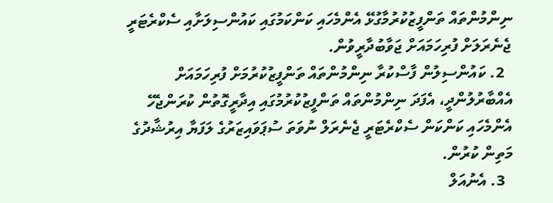ނިންމުންތައް ތަންފީޒުކުރުމާގުޅޭ އެންމެހައި ކަންކަމުގައި ކައުންސިލަށާއި ސެކްރެޓަރީ ޖެނެރަލަށް ފުރިހަމައަށް ޖަވާބުދާރީވުން.
  2. ކައުންސިލުން ފާސްކުރާ ނިންމުންތައް ތަންފީޒުކުރުމަށް ފުރިހަމައަށް އެއްބާރުލުންދީ، އެފަދަ ނިންމުންތައް ތަންފީޒުކުރުމުގައި އިދާރީގޮތުން ކުރަންޖެހޭ އެންމެހައި ކަންކަން ސެކްރެޓަރީ ޖެނެރަލް ނުވަތަ ސުޕަވައިޒަރުގެ ލަފަޔާ އިރުޝާދުގެ މަތިން ކުރުން.
  3. އެނުއަލް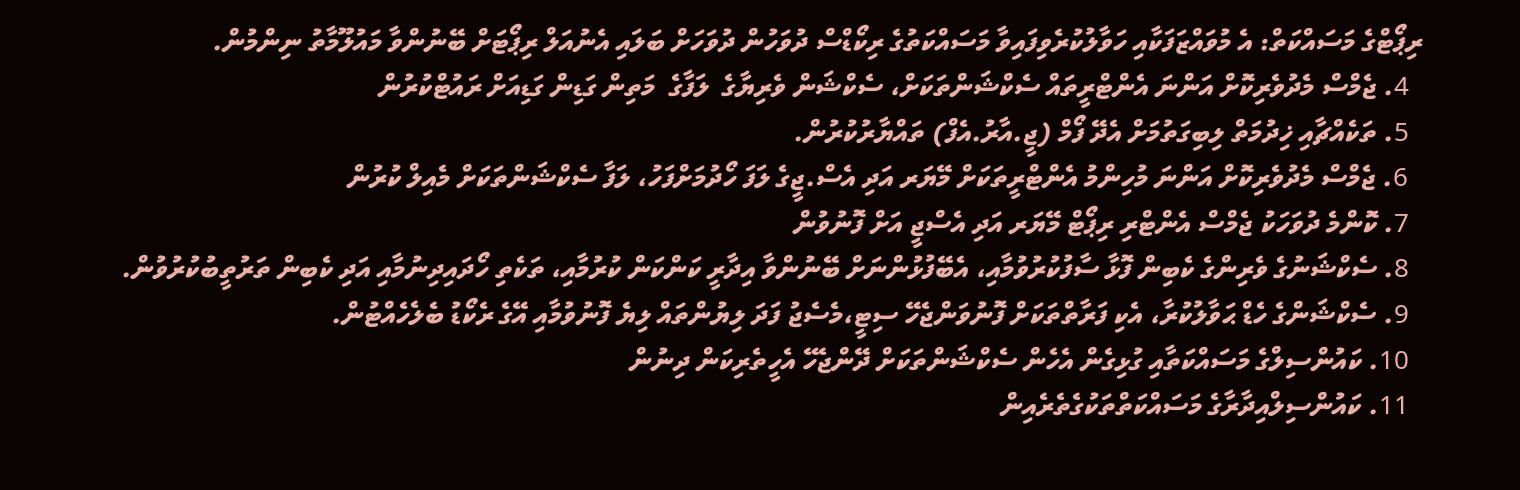ރިޕޯޓްގެ މަސައްކަތް: އެ މުވައްޒަފަކާއި ހަވާލުކުރެވިފައިވާ މަސައްކަތުގެ ރިކޯޑްސް ދުވަހުން ދުވަހަށް ބަލައި އެނުއަލް ރިޕޯޓަށް ބޭނުންވާ މައުލޫމާތު ނިންމުން.
  4. ޖެމްސް މެދުވެރިކޮށް އަންނަ އެންޓްރީތައް ސެކްޝަންތަކަށް، ސެކްޝަން ވެރިޔާގެ  ލަފާގެ  މަތިން ގަޑިން ގަޑިއަށް ރައުޓްކުރުން
  5. ތަކެއްޗާއި ޚިދުމަތް ލިބިގަތުމަށް އެދޭ ފޯމް (ޖީ.އާރު.އެފް) ތައްޔާރުކުރުން.
  6. ޖެމްސް މެދުވެރިކޮށް އަންނަ މުހިންމު އެންޓްރީތަކަށް މޭޔަރ އަދި އެސް.ޖީގެ ލަފަ ހޯދުމަށްފަހު، ލަފާ ސެކްޝަންތަކަށް މެއިލް ކުރުން
  7. ކޮންމެ ދުވަހަކު ޖެމްސް އެންޓްރި ރިޕޯޓް މޭޔަރ އަދި އެސްޖީ އަށް ފޮނުވުން
  8. ސެކްޝަނުގެ ވެރިންގެ ކެބިން ފޮޅާ ސާފުކުރުވުމާއި، އެބޭފުޅުންނަށް ބޭނުންވާ އިދާރީ ކަންކަން ކުރުމާއި، ތަކެތި ހޯދައިދިނުމާއި އަދި ކެބިން ތަރުތީބުކުރުވުން.
  9. ސެކްޝަންގެ ހެޑް ޙަވާލުކުރާ، އެކި ފަރާތްތަކަށް ފޮނުވަންޖެހޭ ސިޓީ،މެސެޖު ފަދަ ލިޔުންތައް ލިޔެ ފޮނުވުމާއި އޭގެ ރެކޯޑު ބެލެހެއްޓުން.
  10. ކައުންސިލްގެ މަސައްކަތާއި ގުޅިގެން އެހެން ސެކްޝަންތަކަށް ދޭންޖެހޭ އެހީތެރިކަން ދިނުން
  11. ކައުންސިލްއިދާރާގެ މަސައްކަތްތަކުގެތެރެއިން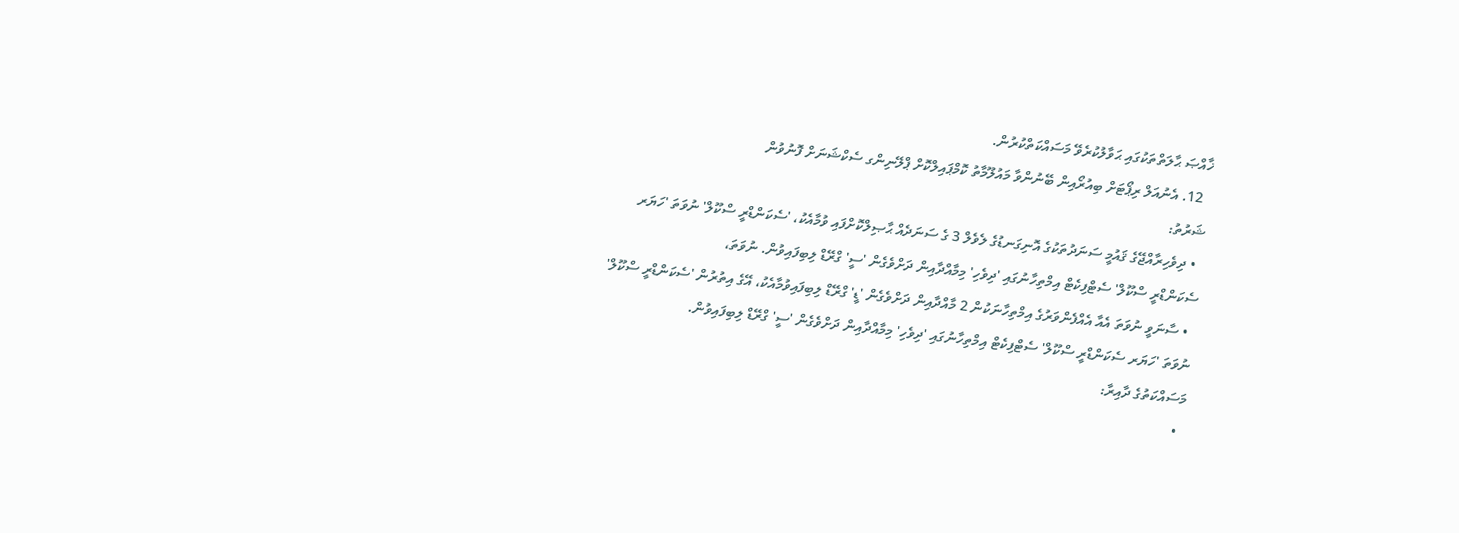ޚާއްޞަ ޙާލަތްތަކުގައި ޙަވާލުކުރެވޭ މަސައްކަތްކުރުން.
  12. އެނުއަލް ރިޕޯޓަށް ބިއުރޯއިން ބޭނުންވާ މައުލޫމާތު ކޮމްޕައިލްކޮށް ޕްލޭނިންގ ސެކްޝަނަށް ފޮނުވުން
ޝަރުތު:
  • ދިވެހިރާއްޖޭގެ ޤައުމީ ސަނަދުތަކުގެ އޮނިގަނޑުގެ ލެވެލް 3 ގެ ސަނަދެއް ޙާޞިލްކޮށްފައި ވުމާއެކު، 'ސެކަންޑްރީ ސްކޫލް' ނުވަތަ 'ހަޔަރ ސެކަންޑްރީ ސްކޫލް' ސެޓްފިކެޓް އިމްތިހާނުގައި 'ދިވެހި' މިމާއްދާއިން ދަށްވެގެން 'ސީ' ގްރޭޑް ލިބިފައިވުން. ނުވަތަ،
  • ސާނަވީ ނުވަތަ އެއާ އެއްފެންވަރުގެ އިމްތިހާނަކުން 2 މާއްދާއިން ދަށްވެގެން 'ޑީ' ގްރޭޑް ލިބިފައިވުމާއެކު، އޭގެ އިތުރުން 'ސެކަންޑްރީ ސްކޫލް' ނުވަތަ 'ހަޔަރ ސެކަންޑްރީ ސްކޫލް' ސެޓްފިކެޓް އިމްތިހާނުގައި 'ދިވެހި' މިމާއްދާއިން ދަށްވެގެން 'ސީ' ގްރޭޑް ލިބިފައިވުން.
މަސައްކަތުގެ ދާއިރާ:
  •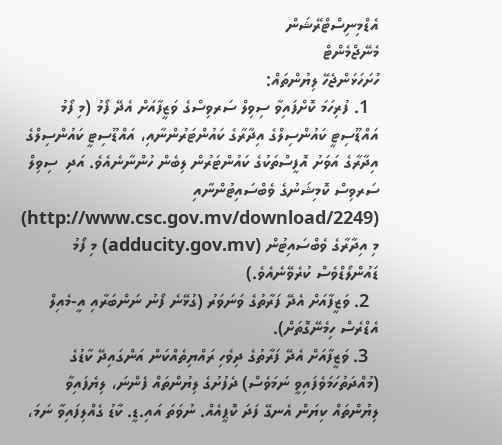އެޑްމިނިސްޓްރޭޝަން
މެނޭޖްމެންޓް
ހުށަހަޅަންޖެހޭ ލިޔުންތައް:
  1. ފުރިހަމަ ކޮށްފައިވާ ސިވިލް ސަރވިސްގެ ވަޒީފާއަށް އެދޭ ފޯމު (މި ފޯމު އައްޑޫސިޓީ ކައުންސިލްގެ އިދާރާގެ ކައުންޓަރުންނާއި، އައްޑޫސިޓީ ކައުންސިލްގެ އިދާރާގެ އަވަށު އޮފީސްތަކުގެ ކައުންޓަރުން ލިބެން ހުންނާނެއެވެ. އަދި  ސިވިލް ސަރވިސް ކޮމިޝަނުގެ ވެބްސައިޓުންނާއި (http://www.csc.gov.mv/download/2249) މި އިދާރާގެ ވެބްސައިޓުން (adducity.gov.mv) މި ފޯމު ޑައުންލޯޑްވެސް ކުރެވޭނެއެވެ.)
  2. ވަޒީފާއަށް އެދޭ ފަރާތުގެ ވަނަވަރު (ގުޅޭނެ ފޯނު ނަންބަރާއި އީ-މެއިލް އެޑްރެސް ހިމެނޭގޮތަށް).
  3. ވަޒީފާއަށް އެދޭ ފަރާތުގެ ދިވެހި ރައްޔިތެއްކަން އަންގައިދޭ ކާޑުގެ (މުއްދަތުހަމަވެފައިވީ ނަމަވެސް) ދެފުށުގެ ލިޔުންތައް ފެންނަ، ލިޔެފައިވާ ލިޔުންތައް ކިޔަން އެނގޭ ފަދަ ކޮޕީއެއް. ނުވަތަ އައި.ޑީ. ކާޑު ގެއްލިފައިވާ ނަމަ،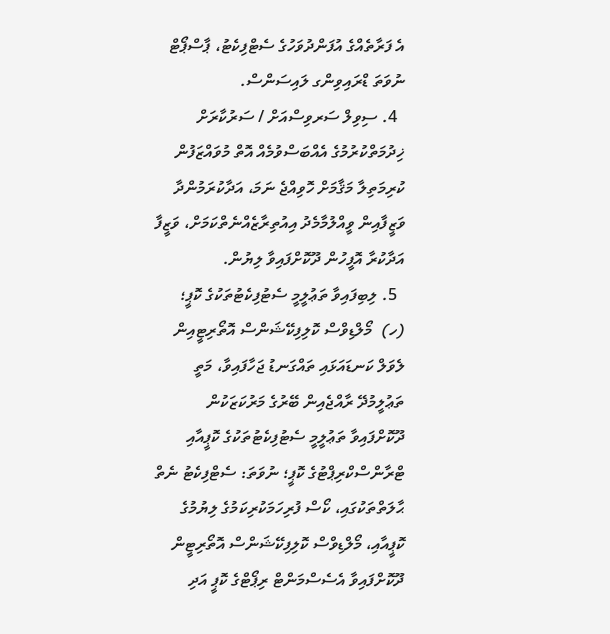އެ ފަރާތެއްގެ އުފަންދުވަހުގެ ސެޓްފިކެޓު، ޕާސްޕޯޓް ނުވަތަ ޑްރައިވިންގ ލައިސަންސް.
  4. ސިވިލް ސަރވިސްއަށް / ސަރުކާރަށް ޚިދުމަތްކުރުމުގެ އެއްބަސްވުމެއް އޮތް މުވައްޒަފުން ކުރިމަތިލާ މަޤާމަށް ހޮވިއްޖެ ނަމަ، އަދާކުރަމުންދާ ވަޒީފާއިން ވީއްލުމާމެދު އިއުތިރާޒެއްނެތްކަމަށް، ވަޒީފާ އަދާކުރާ އޮފީހުން ދޫކޮށްފައިވާ ލިޔުން.
  5. ލިބިފައިވާ ތަޢުލީމީ ސެޓުފިކެޓުތަކުގެ ކޮޕީ؛
(ހ)  މޯލްޑިވްސް ކޮލިފިކޭޝަންސް އޮތޯރިޓީއިން ލެވަލް ކަނޑައަޅައި ތައްގަނޑު ޖަހާފައިވާ، މަތީ ތަޢުލީމުދޭ ރާއްޖެއިން ބޭރުގެ މަރުކަޒަކުން ދޫކޮށްފައިވާ ތަޢުލީމީ ސެޓުފިކެޓުތަކުގެ ކޮޕީއާއި ޓްރާންސްކްރިޕްޓުގެ ކޮޕީ؛ ނުވަތަ: ސެޓްފިކެޓު ނެތް ޙާލަތްތަކުގައި، ކޯސް ފުރިހަމަކުރިކަމުގެ ލިޔުމުގެ ކޮޕީއާއި، މޯލްޑިވްސް ކޮލިފިކޭޝަންސް އޮތޯރިޓީން ދޫކޮށްފައިވާ އެސެސްމަންޓް ރިޕޯޓްގެ ކޮޕީ އަދި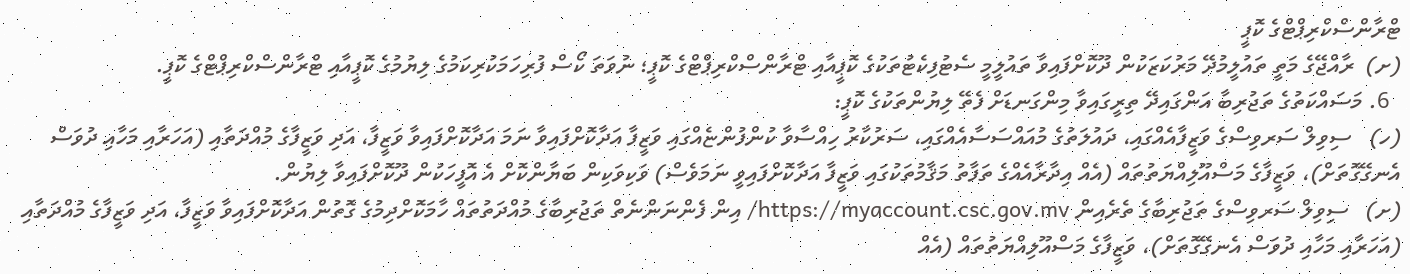ޓްރާންސްކްރިޕްޓްގެ ކޮޕީ
(ށ)  ރާއްޖޭގެ މަތީ ތައުލީމުދޭ މަރުކަޒަކުން ދޫކޮށްފައިވާ ތައުލީމީ ސެޓުފިކެޓުތަކުގެ ކޮޕީއާއި ޓްރާންސްކްރިޕްޓްގެ ކޮޕީ؛ ނުވަތަ ކޯސް ފުރިހަމަކުރިކަމުގެ ލިޔުމުގެ ކޮޕީއާއި ޓްރާންސްކްރިޕްޓްގެ ކޮޕީ.
  6. މަސައްކަތުގެ ތަޖުރިބާ އަންގައިދޭ ތިރީގައިވާ މިންގަނޑަށް ފެތޭ ލިޔުންތަކުގެ ކޮޕީ:
(ހ)   ސިވިލް ސަރވިސްގެ ވަޒީފާއެއްގައި، ދައުލަތުގެ މުއައްސަސާއެއްގައި، ސަރުކާރު ހިއްސާވާ ކުންފުންޏެއްގައި ވަޒީފާ އަދާކޮށްފައިވާ ނަމަ އަދާކޮށްފައިވާ ވަޒީފާ، އަދި ވަޒީފާގެ މުއްދަތާއި (އަހަރާއި މަހާއި ދުވަސް އެނގޭގޮތަށް)، ވަޒީފާގެ މަސްއޫލިއްޔަތުތައް (އެއް އިދާރާއެއްގެ ތަފާތު މަޤާމުތަކުގައި ވަޒީފާ އަދާކޮށްފައިވީ ނަމަވެސް) ވަކިވަކިން ބަޔާންކޮށް އެ އޮފީހަކުން ދޫކޮށްފައިވާ ލިޔުން.
(ށ)   ސިވިލް ސަރވިސްގެ ތަޖުރިބާގެ ތެރެއިން https://myaccount.csc.gov.mv/ އިން ފެންނަންނެތް ތަޖުރިބާގެ މުއްދަތުތައް ހާމަކޮށްދިމުގެ ގޮތުން އަދާކޮށްފައިވާ ވަޒީފާ، އަދި ވަޒީފާގެ މުއްދަތާއި (އަހަރާއި މަހާއި ދުވަސް އެނގޭގޮތަށް)، ވަޒީފާގެ މަސްއޫލިއްޔަތުތައް (އެއް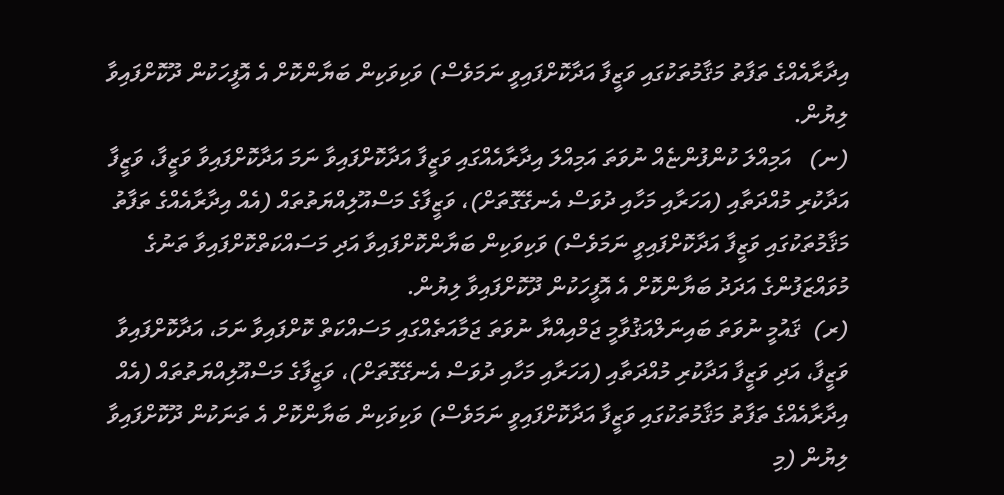އިދާރާއެއްގެ ތަފާތު މަޤާމުތަކުގައި ވަޒީފާ އަދާކޮށްފައިވީ ނަމަވެސް) ވަކިވަކިން ބަޔާންކޮށް އެ އޮފީހަކުން ދޫކޮށްފައިވާ ލިޔުން.
(ނ)   އަމިއްލަ ކުންފުންޏެއް ނުވަތަ އަމިއްލަ އިދާރާއެއްގައި ވަޒީފާ އަދާކޮށްފައިވާ ނަމަ އަދާކޮށްފައިވާ ވަޒީފާ، ވަޒީފާ އަދާކުރި މުއްދަތާއި (އަހަރާއި މަހާއި ދުވަސް އެނގޭގޮތަށް)، ވަޒީފާގެ މަސްއޫލިއްޔަތުތައް (އެއް އިދާރާއެއްގެ ތަފާތު މަޤާމުތަކުގައި ވަޒީފާ އަދާކޮށްފައިވީ ނަމަވެސް) ވަކިވަކިން ބަޔާންކޮށްފައިވާ އަދި މަސައްކަތްކޮށްފައިވާ ތަނުގެ މުވައްޒަފުންގެ އަދަދު ބަޔާންކޮށް އެ އޮފީހަކުން ދޫކޮށްފައިވާ ލިޔުން.
(ރ)  ޤައުމީ ނުވަތަ ބައިނަލްއަޤުވާމީ ޖަމްއިއްޔާ ނުވަތަ ޖަމާއަތެއްގައި މަސައްކަތް ކޮށްފައިވާ ނަމަ، އަދާކޮށްފައިވާ ވަޒީފާ، އަދި ވަޒީފާ އަދާކުރި މުއްދަތާއި (އަހަރާއި މަހާއި ދުވަސް އެނގޭގޮތަށް)، ވަޒީފާގެ މަސްއޫލިއްޔަތުތައް (އެއް އިދާރާއެއްގެ ތަފާތު މަޤާމުތަކުގައި ވަޒީފާ އަދާކޮށްފައިވީ ނަމަވެސް) ވަކިވަކިން ބަޔާންކޮށް އެ ތަނަކުން ދޫކޮށްފައިވާ ލިޔުން (މި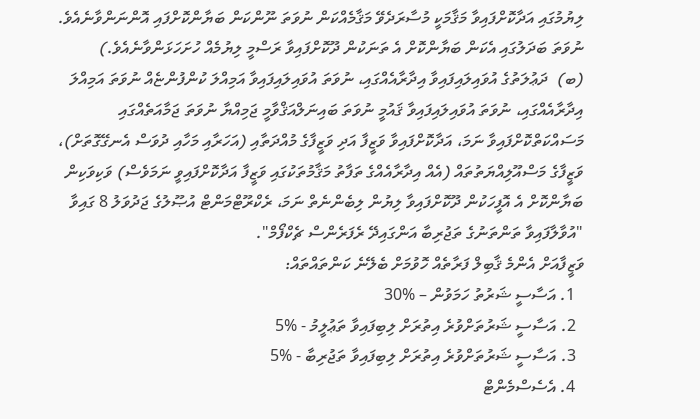ލިޔުމުގައި އަދާކޮށްފައިވާ މަޤާމަކީ މުސާރަދެވޭ މަޤާމެއްކަން ނުވަތަ ނޫންކަން ބަޔާންކޮށްފައި އޮންނަންވާނެއެވެ. ނުވަތަ ބަދަލުގައި އެކަން ބަޔާންކޮށް އެ ތަނަކުން ދޫކޮށްފައިވާ ރަސްމީ ލިޔުމެއް ހުށަހަޅަންވާނެއެވެ.)
(ބ)  ދަޢުލަތުގެ އުވައިލައިފައިވާ އިދާރާއެއްގައި، ނުވަތަ އުވައިލައިފައިވާ އަމިއްލަ ކުންފުންޏެއް ނުވަތަ އަމިއްލަ އިދާރާއެއްގައި، ނުވަތަ އުވައިލައިފައިވާ ޤައުމީ ނުވަތަ ބައިނަލްއަޤްވާމީ ޖަމިއްޔާ ނުވަތަ ޖަމާއަތެއްގައި މަސައްކަތްކޮށްފައިވާ ނަމަ، އަދާކޮށްފައިވާ ވަޒީފާ އަދި ވަޒީފާގެ މުއްދަތާއި (އަހަރާއި މަހާއި ދުވަސް އެނގޭގޮތަށް)، ވަޒީފާގެ މަސްއޫލިއްޔަތުތައް (އެއް އިދާރާއެއްގެ ތަފާތު މަޤާމުތަކުގައި ވަޒީފާ އަދާކޮށްފައިވީ ނަމަވެސް) ވަކިވަކިން ބަޔާންކޮށް އެ އޮފީހަކުން ދޫކޮށްފައިވާ ލިޔުން ލިބެންނެތް ނަމަ، ރެކްރޫޓްމަންޓް އުޞޫލުގެ ޖަދުވަލު 8 ގައިވާ  "އުވާލާފައިވާ ތަންތަނުގެ ތަޖުރިބާ އަންގައިދޭ ރެފަރެންސް ޗެކްފޯމް".
ވަޒީފާއަށް އެންމެ ޤާބިލް ފަރާތެއް ހޮވުމަށް ބެލޭނެ ކަންތައްތައް:
  1. އަސާސީ ޝަރުތު ހަމަވުން – %30
  2. އަސާސީ ޝަރުތަށްވުރެ އިތުރަށް ލިބިފައިވާ ތަޢުލީމު - %5
  3. އަސާސީ ޝަރުތަށްވުރެ އިތުރަށް ލިބިފައިވާ ތަޖުރިބާ - %5
  4. އެސެސްމެންޓް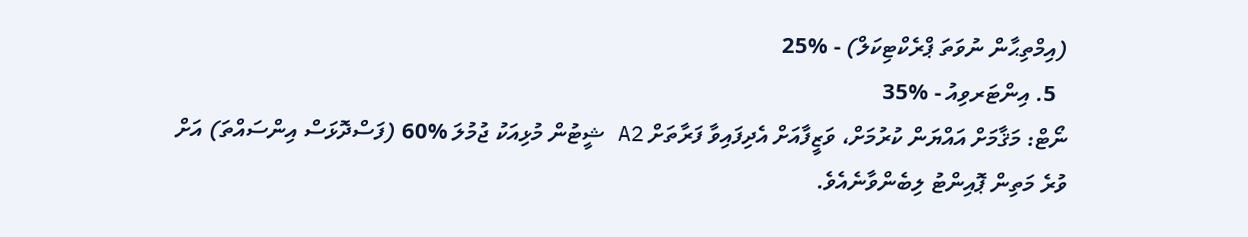(އިމްތިޙާން ނުވަތަ ޕްރެކްޓިކަލް) - %25
  5. އިންޓަރވިއު - %35
ނޯޓް: މަޤާމަށް އައްޔަން ކުރުމަށް، ވަޒީފާއަށް އެދިފައިވާ ފަރާތަށް A2 ޝީޓުން މުޅިއަކު ޖުމުލަ %60 (ފަސްދޮޅަސް އިންސައްތަ) އަށް ވުރެ މަތިން ޕޮއިންޓު ލިބެންވާނެއެވެ.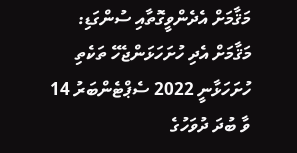މަޤާމަށް އެދެންވީގޮތާއި ސުންގަޑި:
މަޤާމަށް އެދި ހުށަހަޅަންޖެހޭ ތަކެތި ހުށަހަޅާނީ 2022 ސެޕްޓެންބަރު 14 ވާ ބުދަ ދުވަހުގެ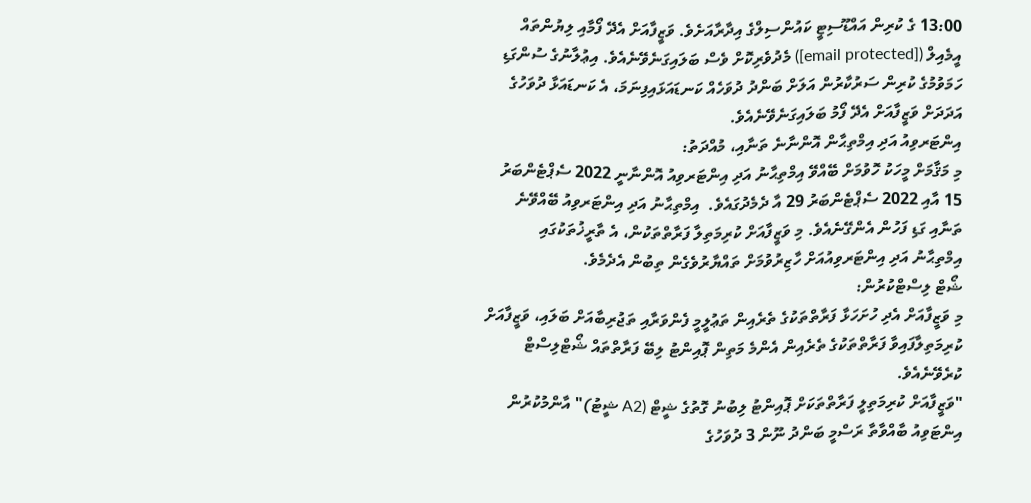13:00 ގެ ކުރިން އައްޑޫސިޓީ ކައުންސިލްގެ އިދާރާއަށެވެ. ވަޒީފާއަށް އެދޭ ފޯމާއި ލިޔުންތައް އީމެއިލް ([email protected]) މެދުވެރިކޮށް ވެސް ބަލައިގަނެވޭނެއެވެ. އިޢުލާނުގެ ސުންގަޑި ހަމަވުމުގެ ކުރިން ސަރުކާރުން އަލަށް ބަންދު ދުވަހެއް ކަނޑައަޅައިފިނަމަ، އެ ކަނޑައަޅާ ދުވަހުގެ އަދަދަށް ވަޒީފާއަށް އެދޭ ފޯމު ބަލައިގަނެވޭނެއެވެ.
އިންޓަރވިއު އަދި އިމްތިޙާން އޮންނާނެ ތަނާއި، މުއްދަތު:
މި މަޤާމަށް މީހަކު ހޮވުމަށް ބޭއްވޭ އިމްތިޙާނު އަދި އިންޓަރވިއު އޮންނާނީ 2022 ސެޕްޓެންބަރު 15 އާއި 2022 ސެޕްޓެންބަރު 29 އާ ދެމެދުގައެވެ.  އިމްތިޙާނު އަދި އިންޓަރވިއު ބޭއްވޭނެ ތަނާއި ގަޑި ފަހުން އެންގޭނެއެވެ. މި ވަޒީފާއަށް ކުރިމަތިލާ ފަރާތްތަކުން، އެ ތާރީޚުތަކުގައި  އިމްތިޙާނު އަދި އިންޓަރވިއުއަށް ހާޒިރުވުމަށް ތައްޔާރުވެގެން ތިބުން އެދެމެވެ.
ޝޯޓް ލިސްޓްކުރުން:
މި ވަޒީފާއަށް އެދި ހުށަހަޅާ ފަރާތްތަކުގެ ތެރެއިން ތަޢުލީމީ ފެންވަރާއި ތަޖުރިބާއަށް ބަލައި، ވަޒީފާއަށް ކުރިމަތިލާފައިވާ ފަރާތްތަކުގެ ތެރެއިން އެންމެ މަތިން ޕޮއިންޓު ލިބޭ ފަރާތްތައް ޝޯޓްލިސްޓް ކުރެވޭނެއެވެ.
"ވަޒީފާއަށް ކުރިމަތިލީ ފަރާތްތަކަށް ޕޮއިންޓު ލިބުނު ގޮތުގެ ޝީޓް (A2 ޝީޓު)" އާންމުކުރުން
އިންޓަވިއު ބާއްވާތާ ރަސްމީ ބަންދު ނޫން 3 ދުވަހުގެ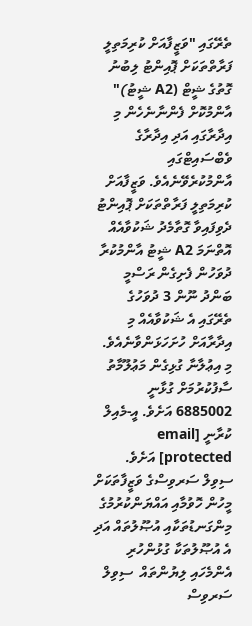ތެރޭގައި "ވަޒީފާއަށް ކުރިމަތިލީ ފަރާތްތަކަށް ޕޮއިންޓު ލިބުނު ގޮތުގެ ޝީޓް (A2 ޝީޓު)" އާންމުކޮށް ފެންނާނެހެން މި އިދާރާގައި އަދި އިދާރާގެ ވެބްސައިޓްގައި އާންމުކުރެވޭނެއެވެ. ވަޒީފާއަށް ކުރިމަތިލީ ފަރާތްތަކަށް ޕޮއިންޓު ދެވިފައިވާ ގޮތާމެދު ޝަކުވާއެއް އޮތްނަމަ A2 ޝީޓު އާންމުކުރާ ދުވަހުން ފެށިގެން ރަސްމީ ބަންދު ނޫން 3 ދުވަހުގެ ތެރޭގައި އެ ޝަކުވާއެއް މި އިދާރާއަށް ހުށަހަޅަންވާނެއެވެ.
މި އިޢުލާނާ ގުޅިގެން މަޢުލޫމާތު ސާފުކުރުމަށް ގުޅާނީ 6885002 އަށެވެ. އީ-މެއިލް ކުރާނީ [email protected] އަށެވެ.
ސިވިލް ސަރވިސްގެ ވަޒީފާތަކަށް މީހުން ހޮވުމާއި އައްޔަންކުރުމުގެ މިންގަނޑުތަކާއި އުޞޫލުތައް އަދި އެ އުޞޫލުތަކާ ގުޅުންހުރި އެންމެހައި ލިޔުންތައް  ސިވިލް ސަރވިސް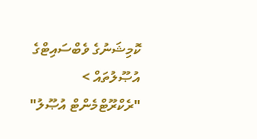ކޮމިޝަނުގެ ވެބްސައިޓްގެ އުޞޫލުތައް > "ރެކްރޫޓްމެންޓް އުޞޫލު"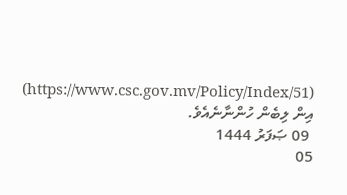(https://www.csc.gov.mv/Policy/Index/51) އިން ލިބެން ހުންނާނެއެވެ.
 09 ޞަފަރު 1444
05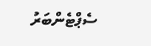ސެޕްޓެންބަރު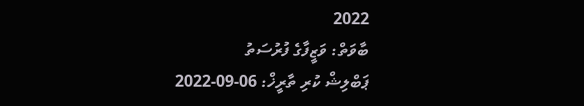2022
ބާވަތް: ވަޒީފާގެ ފުރުސަތު
ޕަބްލިޝް ކުރި ތާރީޚް: 06-09-2022